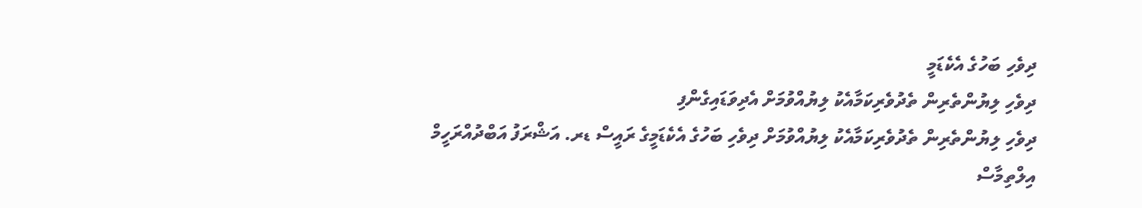ދިވެހި ބަހުގެ އެކެޑަމީ
ދިވެހި ލިޔުންތެރިން ތެދުވެރިކަމާއެކު ލިޔުއްވުމަށް އެދިވަޑައިގެންފި
ދިވެހި ލިޔުންތެރިން ތެދުވެރިކަމާއެކު ލިޔުއްވުމަށް ދިވެހި ބަހުގެ އެކެޑަމީގެ ރައީސް ޑރ. އަޝްރަފު އަބްދުއްރަހީމް އިލްތިމާސް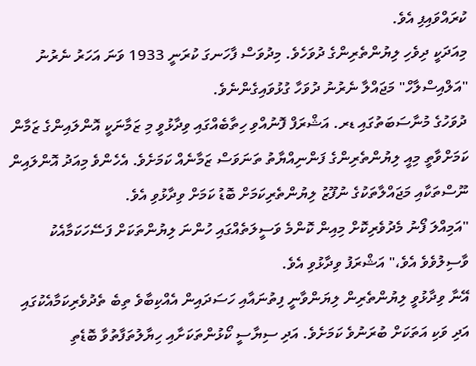ކުރައްވައިފި އެވެ.
މިއަދަކީ ދިވެހި ލިޔުންތެރިންގެ ދުވަހެވެ. މިދުވަސް ފާހަނގަ ކުރަނީ 1933 ވަނަ އަހަރު ނެރުނު "އަލްއިސްލާހް" މަޖައްލާ ނެރުނު ދުވަހާ ގުޅުވައިގެންނެވެ.
ދުވަހުގެ މުނާސަބަތުގައި ޑރ. އަޝްރަފް ފޮނުއްވި ހިތާބެއްގައި ވިދާޅުވީ މި ޒަމާނަކީ އޮންލައިންގެ ޒަމާން ކަމަށްވާތީ މިއީ ލިޔުންތެރިންގެ ފަންނިއްޔާތު ތަނަވަސް ޒަމާނެއް ކަމަށެވެ. އެހެންވެ މިއަދު އޮންލައިން ނޫސްތަކާއި މަޖައްލާތަކުގެ ނުފޫޒު ލިޔުންތެރިކަމަށް ބޮޑު ކަމަށް ވިދާޅުވި އެވެ.
"އަމިއްލަ ފޯނު މެދުވެރިކޮށް މިއިން ކޮންމެ ވަސީލަތެއްގައި ހުންނަ ލިޔުންތަކަށް ފަސޭހަކަމާއެކު ވާސިލުވެވެ އެވެ،" އަޝްރަފު ވިދާޅުވި އެވެ.
އޭނާ ވިދާޅުވީ ލިޔުންތެރިން ލިޔަންވާނީ ފިތުނައާއި ހަސަދައިން އެއްކިބާވެ ތިބެ ތެދުވެރިކަމާއެކުގައި އަދި ވަކި އަތަކަށް ބުރަނުވެ ކަމަށެވެ. އަދި ސިޔާސީ ކޯޅުންތަކަށާއި ހިޔާލުތަފާތުވާ ބޮޑެތި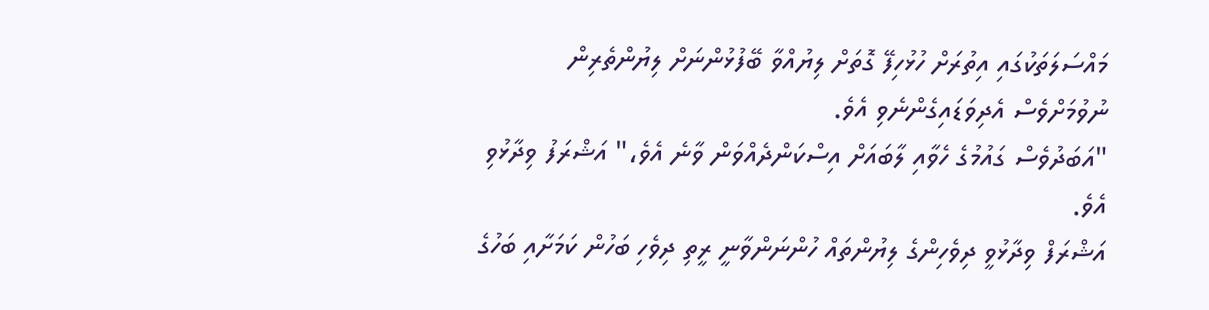މައްސަލަތަކުގައި އިތުރަށް ހުޅުހިފޭ ގޮތަށް ލިޔުއްވާ ބޭފުޅުންނަށް ލިޔުންތެރިން ނުވުމަށްވެސް އެދިވަޑައިގެންނެވި އެވެ.
"އަބަދުވެސް ގައުމުގެ ހެވާއި ލާބައަށް އިސްކަންދެއްވަން ވާނެ އެވެ،" އަޝްރަފު ވިދާޅުވި އެވެ.
އަޝްރަފް ވިދާޅުވީ ދިވެހިންގެ ލިޔުންތައް ހުންނަންވާނީ ރީތި ދިވެހި ބަހުން ކަމަށާއި ބަހުގެ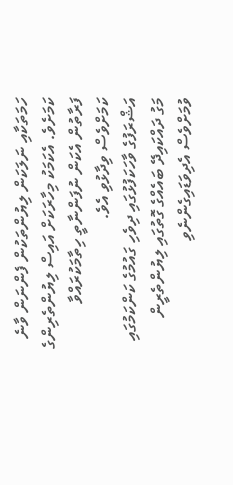ހަމަތަކާއި ނަލަކަން ލިޔުންތަކުން ފެންނަން ވާނެ ކަމަށެވެ. އެކަމަކު މިހާރަކަށް އައިސް ލިޔުންތެރިންގެ ފަރާތުން އެކަން ނުފަންނާތީ ހިތާމަކުރައްވާ ކަމަށްވެސް ވިދާޅުވި އެވެ.
އަޝްރަފުގެ ވާހަކަފުޅުގައި ދިވެހި ގައުމުގެ ކަންކަމުގައި މަގު ދައްކައިދޭ ބައެއްގެ ގޮތުގައި ލިޔުންތެރީން ވުމަށްވެސް އެދިވަޑައިގެންނެވި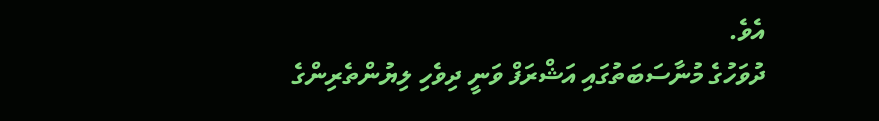އެވެ.
ދުވަހުގެ މުނާސަބަތުގައި އަޝްރަފް ވަނީ ދިވެހި ލިޔުންތެރިންގެ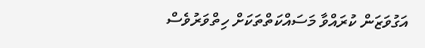އަގުވަޒަން ކުރައްވާ މަސައްކަތްތަކަށް ހިތްވަރުވެސް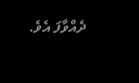ދެއްވާފަ އެވެ.